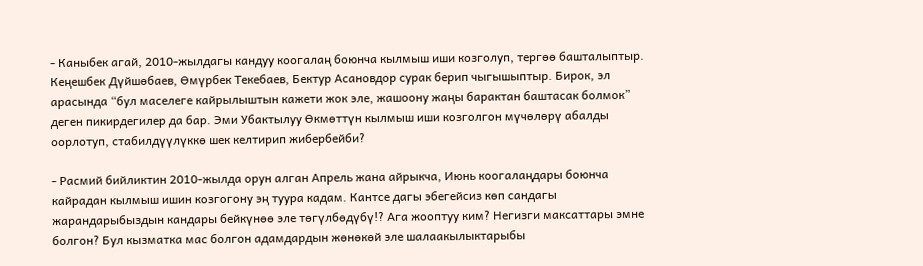- Каныбек агай, 2010-жылдагы кандуу коогалаң боюнча кылмыш иши козголуп, тергөө башталыптыр. Кеңешбек Дүйшөбаев, Өмүрбек Текебаев, Бектур Асановдор сурак берип чыгышыптыр. Бирок, эл арасында “бул маселеге кайрылыштын кажети жок эле, жашоону жаңы барактан баштасак болмок” деген пикирдегилер да бар. Эми Убактылуу Өкмөттүн кылмыш иши козголгон мүчөлөрү абалды оорлотуп, стабилдүүлүккө шек келтирип жибербейби?

- Расмий бийликтин 2010-жылда орун алган Апрель жана айрыкча, Июнь коогалаңдары боюнча кайрадан кылмыш ишин козгогону эң туура кадам. Кантсе дагы эбегейсиз көп сандагы жарандарыбыздын кандары бейкүнөө эле төгүлбөдүбү!? Ага жооптуу ким? Негизги максаттары эмне болгон? Бул кызматка мас болгон адамдардын жөнөкөй эле шалаакылыктарыбы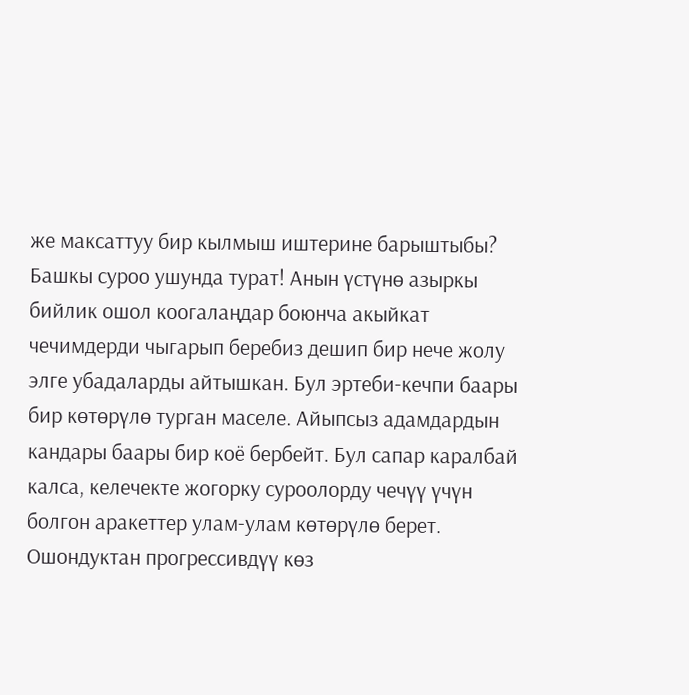же максаттуу бир кылмыш иштерине барыштыбы? Башкы суроо ушунда турат! Анын үстүнө азыркы бийлик ошол коогалаңдар боюнча акыйкат чечимдерди чыгарып беребиз дешип бир нече жолу элге убадаларды айтышкан. Бул эртеби-кечпи баары бир көтөрүлө турган маселе. Айыпсыз адамдардын кандары баары бир коё бербейт. Бул сапар каралбай калса, келечекте жогорку суроолорду чечүү үчүн болгон аракеттер улам-улам көтөрүлө берет. Ошондуктан прогрессивдүү көз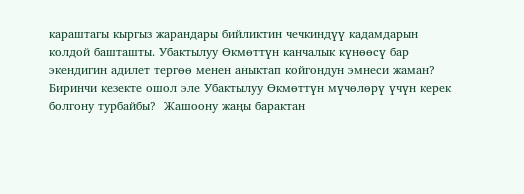караштагы кыргыз жарандары бийликтин чечкиндүү кадамдарын колдой башташты. Убактылуу Өкмөттүн канчалык күнөөсү бар экендигин адилет тергөө менен аныктап койгондун эмнеси жаман? Биринчи кезекте ошол эле Убактылуу Өкмөттүн мүчөлөрү үчүн керек болгону турбайбы?  Жашоону жаңы барактан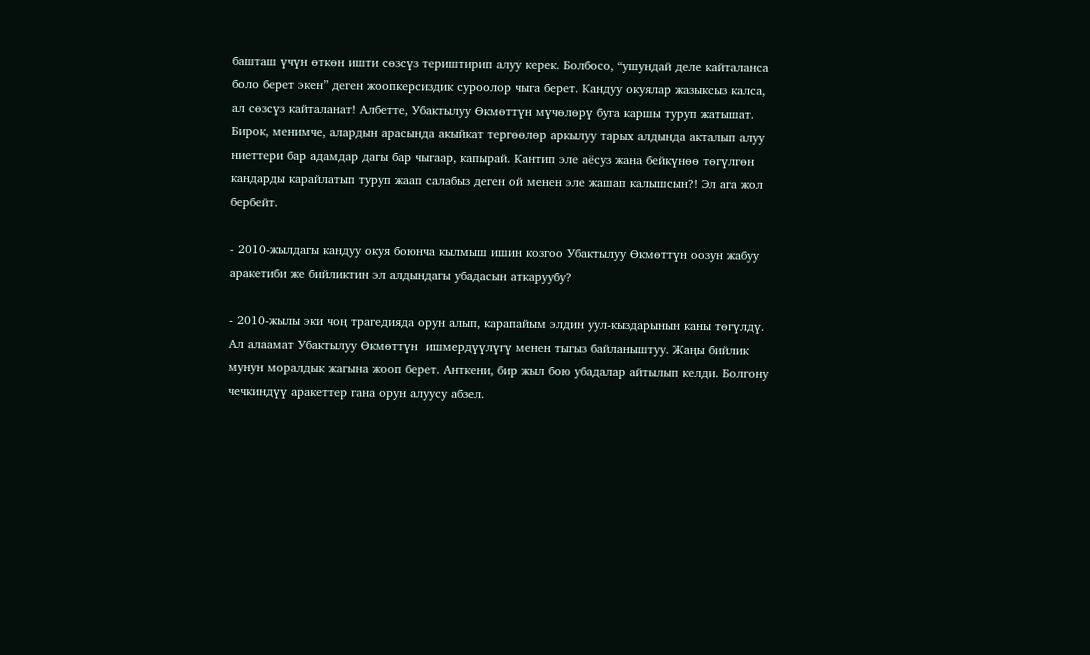башташ үчүн өткөн ишти сөзсүз териштирип алуу керек. Болбосо, “ушундай деле кайталанса боло берет экен” деген жоопкерсиздик суроолор чыга берет. Кандуу окуялар жазыксыз калса, ал сөзсүз кайталанат! Албетте, Убактылуу Өкмөттүн мүчөлөрү буга каршы туруп жатышат. Бирок, менимче, алардын арасында акыйкат тергөөлөр аркылуу тарых алдында акталып алуу ниеттери бар адамдар дагы бар чыгаар, капырай. Кантип эле аёсуз жана бейкүнөө төгүлгөн кандарды карайлатып туруп жаап салабыз деген ой менен эле жашап калышсын?! Эл ага жол бербейт.

- 2010-жылдагы кандуу окуя боюнча кылмыш ишин козгоо Убактылуу Өкмөттүн оозун жабуу аракетиби же бийликтин эл алдындагы убадасын аткаруубу?

- 2010-жылы эки чоң трагедияда орун алып, карапайым элдин уул-кыздарынын каны төгүлдү. Ал алаамат Убактылуу Өкмөттүн  ишмердүүлүгү менен тыгыз байланыштуу. Жаңы бийлик мунун моралдык жагына жооп берет. Анткени, бир жыл бою убадалар айтылып келди. Болгону чечкиндүү аракеттер гана орун алуусу абзел.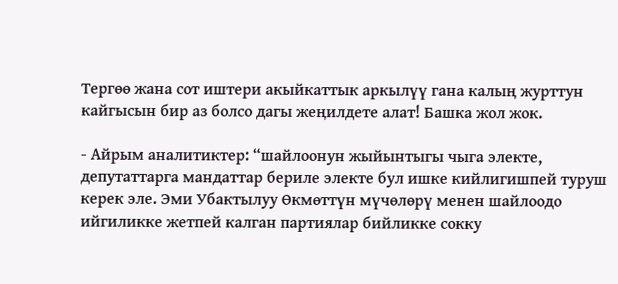Тергөө жана сот иштери акыйкаттык аркылүү гана калың журттун кайгысын бир аз болсо дагы жеңилдете алат! Башка жол жок.

- Айрым аналитиктер: “шайлоонун жыйынтыгы чыга электе, депутаттарга мандаттар бериле электе бул ишке кийлигишпей туруш керек эле. Эми Убактылуу Өкмөттүн мүчөлөрү менен шайлоодо ийгиликке жетпей калган партиялар бийликке сокку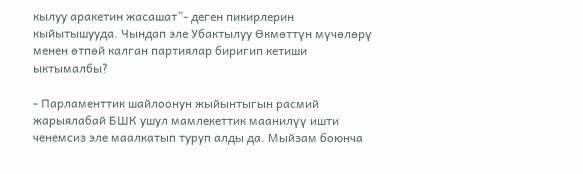кылуу аракетин жасашат”- деген пикирлерин кыйытышууда. Чындап эле Убактылуу Өкмөттүн мүчөлөрү менен өтпөй калган партиялар биригип кетиши ыктымалбы?

- Парламенттик шайлоонун жыйынтыгын расмий жарыялабай БШК ушул мамлекеттик маанилүү ишти ченемсиз эле маалкатып туруп алды да. Мыйзам боюнча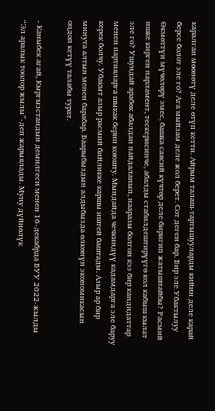каралган мөөнөтү деле өтүп кетти. Айрым талаш-тартышууларды кийин деле карай берсе болот эле го? Ага мыйзам деле жол берет. Сот деген бар. Бир эле Убактылуу Өкмөттүн мүчөлөрү эмес, башка саясий күчтөр деле биригип жатышпайбы? Расмий ишке кирген парламент, тескерисинче, абалды стабилдештирүүгө кол кабыш кылат эле го? Ушундай арабөк абалдан пайдаланып, нааразы болгон кээ бир кандидаттар менен партияларга шыкак берип коюшту. Мындайда чечкиндүү кадамдарга эле баруу керек болчу. Убакыт азыр расмий бийликке каршы иштей баштады. Азыр ар бир минута алтын менен барабар. Баарыбыздын алдыбызда өлкөнүн экономикасын оңдоп кетүү талабы турат.

- Каныбек агай, Кыргызстандын демилгеси менен 16-декабрда БУУ 2022-жылды  “Эл аралык тоолор жылы”-деп жарыялады. Муну дүйнөлүк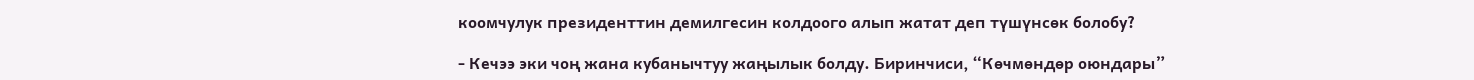коомчулук президенттин демилгесин колдоого алып жатат деп түшүнсөк болобу?

- Кечээ эки чоң жана кубанычтуу жаңылык болду. Биринчиси, “Көчмөндөр оюндары”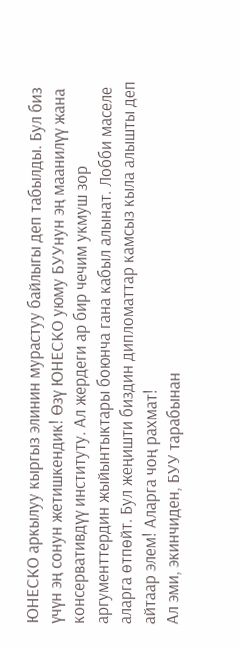ЮНЕСКО аркылуу кыргыз элинин мурастуу байлыгы деп табылды. Бул биз үчүн эң сонун жетишкендик! Өзү ЮНЕСКО уюму БУУнун эң маанилүү жана консервативдүү институту. Ал жердеги ар бир чечим укмуш зор аргументтердин жыйынтыктары боюнча гана кабыл алынат. Лобби маселе аларга өтпөйт. Бул жеңишти биздин дипломаттар камсыз кыла алышты деп айтаар элем! Аларга чоң рахмат!
Ал эми, экинчиден, БУУ тарабынан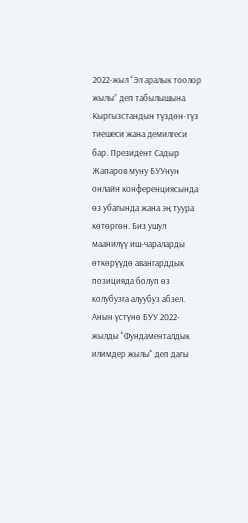2022-жыл “Эл аралык тоолор жылы” деп табылышына Кыргызстандын түздөн-түз тиешеси жана демилгеси бар. Президент Садыр Жапаров муну БУУнун онлайн конференциясында өз убагында жана эң туура көтөргөн. Биз ушул маанилүү иш-чараларды өткөрүүдө авангарддык позицияда болуп өз колубузга алуубуз абзел. Анын үстүнө БУУ 2022-жылды "Фундаменталдык илимдер жылы" деп дагы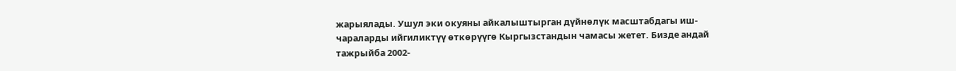жарыялады. Ушул эки окуяны айкалыштырган дүйнөлүк масштабдагы иш-чараларды ийгиликтүү өткөрүүгө Кыргызстандын чамасы жетет. Бизде андай тажрыйба 2002-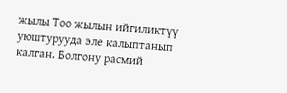жылы Тоо жылын ийгиликтүү уюштурууда эле калыптанып калган. Болгону расмий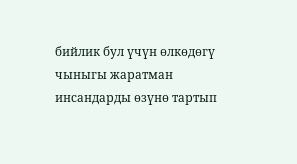бийлик бул үчүн өлкөдөгү чыныгы жаратман инсандарды өзүнө тартып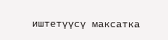иштетүүсү максатка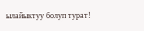ылайыктуу болуп турат!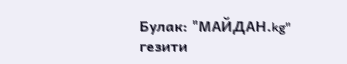Булак: "МАЙДАН.kg" гезити